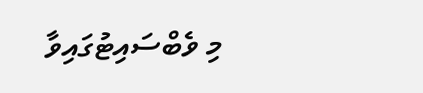މި ވެބްސައިޓުގައިވާ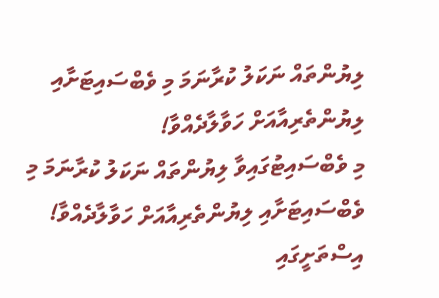ލިޔުންތައް ނަކަލު ކުރާނަމަ މި ވެބްސައިޓަށާއި ލިޔުންތެރިއާއަށް ހަވާލާދެއްވާ!
މި ވެބްސައިޓުގައިވާ ލިޔުންތައް ނަކަލު ކުރާނަމަ މި ވެބްސައިޓަށާއި ލިޔުންތެރިއާއަށް ހަވާލާދެއްވާ!
އިސްތަށީގައި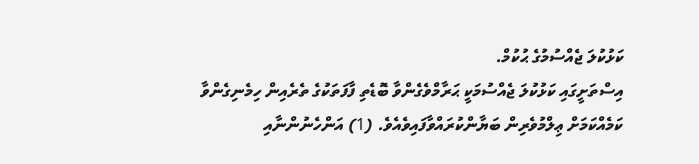ކަޅުކުލަ ޖެއްސުމުގެ ޙުކުމް.
އިސްތަށީގައި ކަޅުކުލަ ޖެއްސުމަކީ ޙަރާމްވެގެންވާ ބޮޑެތި ފާފަތަކުގެ ތެރެއިން ހިމެނިގެންވާ ކަމެއްކަމަށް ޢިލްމުވެރިން ބަޔާންކުރައްވާފައިވެއެވެ. (1) އަންހެނުންނާއި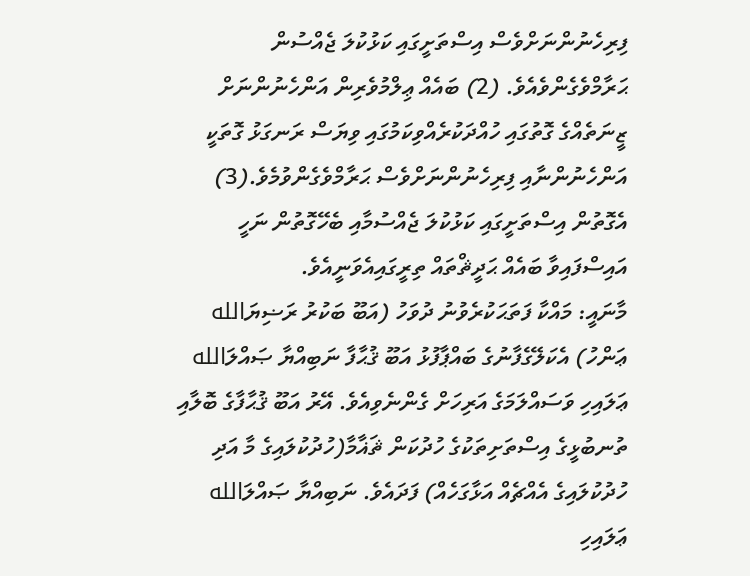ފިރިހެނުންނަށްވެސް އިސްތަށީގައި ކަޅުކުލަ ޖެއްސުން ޙަރާމްވެގެންވެއެވެ. (2) ބައެއް ޢިލްމުވެރިން އަންހެނުންނަށް ޒީނަތެއްގެ ގޮތުގައި ހުއްދަކުރެއްވިކަމުގައި ވިޔަސް ރަނގަޅު ގޮތަކީ އަންހެނުންނާއި ފިރިހެނުންނަށްވެސް ޙަރާމްވެގެންވުމެވެ.(3)
އެގޮތުން އިސްތަށީގައި ކަޅުކުލަ ޖެއްސުމާއި ބެހޭގޮތުން ނަހީ އައިސްފައިވާ ބައެއް ޙަދީޘްތައް ތިރީގައިއެވަނީއެވެ.
މާނައީ: މައްކާ ފަތަޙަކުރެވުނު ދުވަހު (އަބޫ ބަކުރު ރަޟިޔަالله ޢަންހު) އެކަލޭގެފާނުގެ ބައްޕާފުޅު އަބޫ ޤުޙާފާ ނަބިއްޔާ ޞައްލަالله ޢަލައިހި ވަސައްލަމަގެ އަރިހަށް ގެންނެވިއެވެ. އޭރު އަބޫ ޤުޙާފާގެ ބޮލާއި ތުނބުޅީގެ އިސްތަށިތަކުގެ ހުދުކަން ޘަޣާމާ(ހުދުކުލައިގެ މާ އަދި ހުދުކުލައިގެ އެއްޗެއް އަޅާގަހެއް) ފަދައެވެ. ނަބިއްޔާ ޞައްލަالله ޢަލައިހި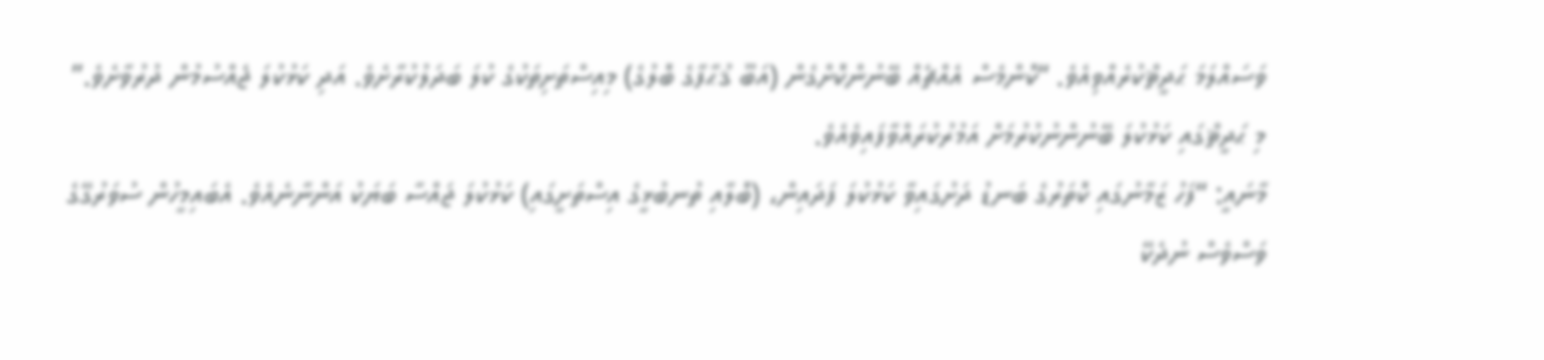ވަސައްލަމަ ޙަދީޘްކުރެއްވިއެވެ. “ކޮންމެސް އެއްޗެއް ބޭނުންކޮށްގެން (އަބޫ ޤުޙާފާގެ ބޮލުގެ) މިއިސްތަށިތަކުގެ ކުލަ ބަދަލުކުރާށެވެ. އަދި ކަޅުކުލަ ޖެއްސުމުން ދުރުވާށެވެ.”
މި ޙަދީޘްގައި ކަޅުކުލަ ބޭނުންނުކުރުމަށް އަމުރުކުރައްވާފައިވެއެވެ.
މާނައީ: “ފަހު ޒަމާނުގައި ކޮތަރުގެ ބަނޑު ދަށުގައިވާ ކަޅުކުލަ ފަދައިން، (ބޮލާއި ތުނބުޅީގެ އިސްތަށީގައި) ކަޅުކުލަ ޖައްސާ ބަޔަކު އަންނާނެއެވެ. އެބައިމީހުން ސުވަރުގޭގެ ވަސްވެސް ނުދެކޭ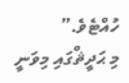ހުއްޓެވެ.”
މި ޙަދީޘްގައި މިވަނީ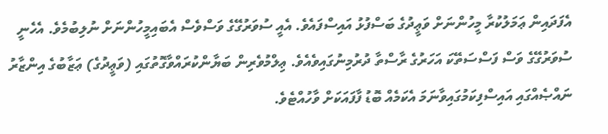އެފަދައިން ޢަމަލުކުރާ މީހުންނަށް ވަޢީދުގެ ބަސްފުޅު އައިސްފައެވެ. އެއީ ސުވަރުގޭގެ ވަސްވެސް އެބައިމީހުންނަށް ނުލިބުމެވެ. އެހެނީ ސުވަރުގޭގެ ވަސް ފަސްސަތޭކަ އަހަރުގެ ރާސްތާ ދުރުމިނުގައިވެއެވެ. ޢިލްމުވެރިން ބަޔާންކުރައްވާގޮތުގައި (ވަޢީދުގެ) ޢަޒާބުގެ އިންޒާރު ނައްޞެއްގައި އައިސްފިކަމުގައިވާނަމަ އެކަމެއް ބޮޑު ފާފައަކަށް ވާހުއްޓެވެ.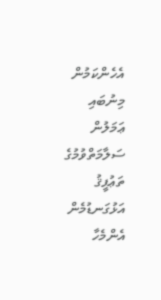އެހެންކަމުން މިނުބައި ޢަމަލުން ސަލާމަތްވުމުގެ ތަޢުފީޤު އަޅުގަނޑުމެން އެންމެހާ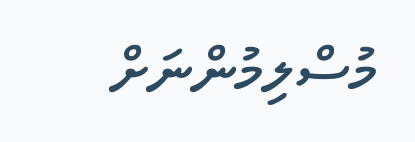މުސްލިމުންނަށް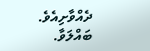ދެއްވާށިއެވެ.
ބައްލަވާ.